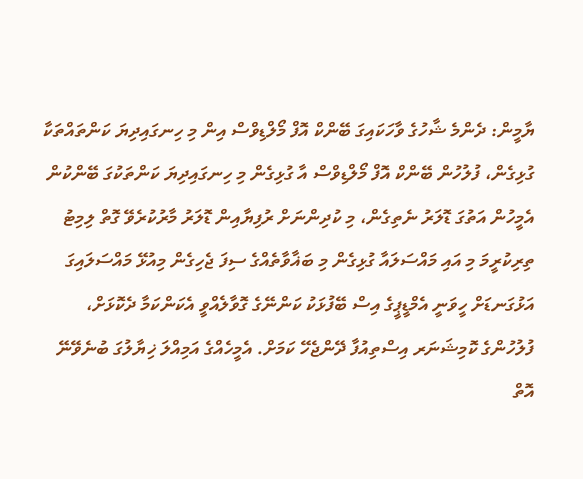ޔާމީން: ދެންމެ ޝާހުގެ ވާހަކައިގަ ބޭންކް އޮފް މޯލްޑިވްސް އިން މި ހިނގައިދިޔަ ކަންތައްތަކާ ގުޅިގެން، ފުލުހުން ބޭންކް އޮފް މޯލްޑިވްސް އާ ގުޅިގެން މި ހިނގައިދިޔަ ކަންތަކުގަ ބޭންކުން އެމީހުން އަތުގަ ޑޮލަރު ނެތިގެން، މި ކުދިންނަށް ރުފިޔާއިން ޑޮލަރު މާރުކުރެވޭ ގޮތް ލިމިޓު ތިރިކުރީމަ މި އައި މައްސަލައާ ގުޅިގެން މި ބަޣާވާތެއްގެ ސިފަ ޖެހިގެން މިއުޅޭ މައްސަލައިގަ އަޅުގަނޑަށް ހީވަނީ އެމްޑީޕީގެ އިސް ބޭފުޅަކު ކަންނޭގެ ގޮވާލެއްވީ އެކަންކަމާ ދެކޮޅަށް، ފުލުހުންގެ ކޮމިޝަނަރ އިސްތިއުފާ ދޭންޖެހޭ ކަމަށް. އެމީހެއްގެ އަމިއްލަ ޚިޔާލުގަ ބުނެވޭނޭ އޮތް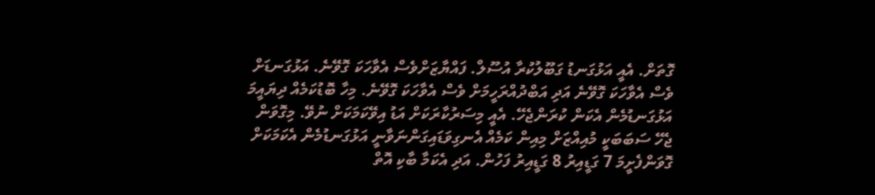ގޮތަށް. އެއީ އަޅުގަނޑު ގަބޫލުކުރާ އުސޫލް. ފައްޔާޒަށްވެސް އެވާހަކަ ގޮވޭނެ. އަޅުގަނޑަށް ވެސް އެވާހަކަ ގޮވޭނެ އަދި އަބްދުއްރަހީމަށް ވެސް އެވާހަކަ ގޮވޭނެ. މިހާ ބޮޑުކަމެއް ދިޔައީމަ އަޅުގަނޑުމެން އެކަން ކުރަންޖެހޭ. އެއީ މިސަރުކާރަކަށް އަޑު އިވޭކަމަކަށް ނުވޭ. މިގޮވަން ޖެހޭ ސަބަބަކީ މުއިއްޒަށް މިއިން ކަމެއް އެނގިވަޑައިގަންނަވާނީ އަޅުގަނޑުމެން އެކަމަކަށް ގޮވަންފެށީމަ 7 ގަޑީއިރު 8 ގަޑީއިރު ފަހުން. އަދި އެކަމާ ބާކި އޮތް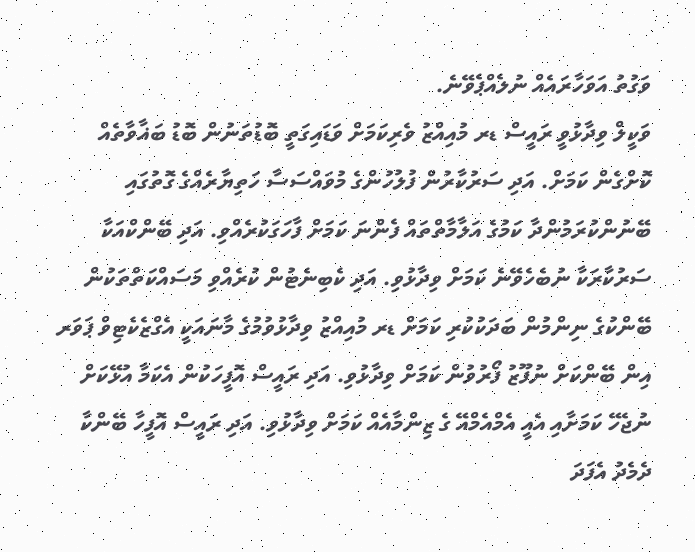ވަގުތު އަވަހާރައެއް ނުލެއްޕެވޭނެ.
ވަކީލް ވިދާޅުވީ ރައީސް ޑރ މުއިއްޒު ވެރިކަމަށް ވަޑައިގަތީ ބޮޑުތަނުން ބޮޑު ބަޣާވާތެއް ކޮށްގެން ކަމަށް. އަދި ސަރުކާރުން ފުލުހުންގެ މުވައްސަސާ ހަތިޔާރެއްގެ ގޮތުގައި ބޭނުންކުރަމުންދާ ކަމުގެ އަލާމާތްތައް ފެންނަ ކަމަށް ފާހަގަކުރެއްވި. އަދި ބޭންކްއަކާ ސަރުކާރަކާ ނުބެހެވޭނެ ކަމަށް ވިދާޅުވި. އަދި ކެބިނެޓުން ކުރެއްވި މަސައްކަތްތަކުން ބޭންކުގެ ނިންމުން ބަދަކުކުރި ކަމަށް ޑރ މުއިއްޒު ވިދާޅުވުމުގެ މާނައަކީ އެގްޒެކެޓިވް ޕަވަރ އިން ބޭންކަށް ނުފޫޒު ފޯރުވުން ކަމަށް ވިދާޅުވި. އަދި ރައީސް އޮފީހަކުން އެކަމާ އުޅޭކަށް ނުޖެހޭ ކަމަށާއި އެއީ އެމްއެމްއޭ ގެ ޒިންމާއެއް ކަމަށް ވިދާޅުވި. އަދި ރައީސް އޮފީހާ ބޭންކާ ދެމެދު އެފަދަ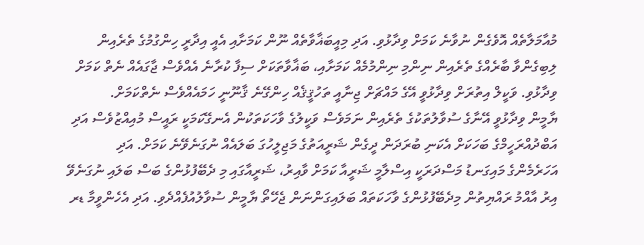މުއާމަލާތެއް އޮވެގެން ނުވާނެ ކަމަށް ވިދާޅުވި. އަދި މިއީބަޣާވާތެއް ނޫން ކަމަށާއި އެއީ އިދާރީ ހިންގުމުގެ ތެރެއިން ލިބިގެންވާ ބާރެއްގެ ތެރެއިން ނިންމި ނިންމުމެއް ކަމަށާއި، ބަޣާވާތަކަށް ސިފާ ކުރާނެ އެއްވެސް ޖާގައެއް ނެތް ކަމަށް ވިދާޅުވި. ވަކީލް އިތުރަށް ވިދާޅުވީ އޭގެ މައްޗަށް ޖިނާއީ ތަހުޤީޤެއް ހިންގޭނެ ޤާނޫނީ ހަމައެއްވެސް ނެތްކަމަށް.
ޔާމީން ވިދާޅުވީ އޭނާގެ ސުވާލުތަކުގެ ތެރެއިން ނަމަވެސް ވަކީލުގެ ވާހަކަތަކުން އެނގޭކަމަކީ ރައީސް މުއިއްޒުވެސް އަދި އަބްދުއްރަހީމްގެ ބަހަކަށް އެކަނި ބުރަދަން ދީގެން ޝަރީއަތުގެ މަޖިލީހުގަ ބަލައެއް ނުގަނެވޭނެ ކަމަށް. އަދި އަހަރެމެންގެ މައިގަނޑު މަސްދަރަކީ އިސްލާމީ ޝަރީއާ ކަމަށް ވާއިރު، ޝަރީއާގައި މި ދެބޭފުޅުންގެ ބަސް ބަލައި ނުގަނެވޭ އިރު އާއްމު ރައްޔިތުން މިދެބޭފުޅުންގެ ވާހަކަތައް ބަލައިގަންނަން ޖެހޭތޯ ޔާމީން ސުވާލުއުފެއްދެވި. އަދި އެހެންވީމާ ޑރ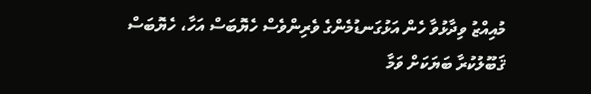މުއިއްޒު ވިދާޅުވާ ހެން އަޅުގަނޑުމެންގެ ވެރިންވެސް ހެޔޮބަސް އަހާ، ހެޔޮބަސް ޤަބޫލުކުރާ ބަޔަކަށް ވަމާ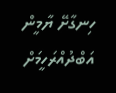ހިނގާށޭ ޔާމީން އަބްދުއްރަހީމަށް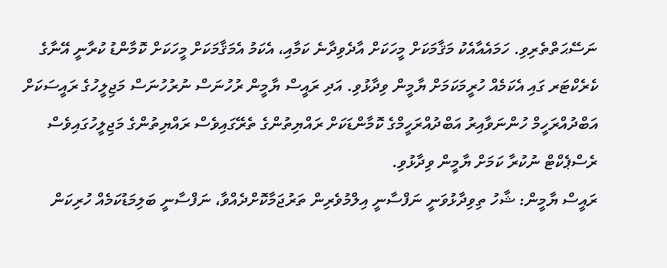ނަސޭޙަތްތެރިވި. ހަމައެއާއެކު މަޤާމަކަށް މީހަކަށް އާދެވިދާނެ ކަމާއި، އެކަމު އެމަޤާމަކަށް މީހަކަށް ކޮމާންޑު ކުރާނީ އޭނާގެ ކެރެކްޓަރ ގައި އެކަމެއް ހުރީމަކަމަށް ޔާމީން ވިދާޅުވި. އަދި ރައީސް ޔާމީން ރުހުނަސް ނުރުހުނަސް މަޖިލީހުގެ ރައީސަކަށް އަބްދުއްރަހީމް ހުންނަވާއިރު އަބްދުއްރަހީމްގެ ކޮމާންޑަކަށް ރައްޔިތުންގެ ތެރޭގައިވެސް ރައްޔިތުންގެ މަޖިލީހުގައިވެސް ރެސްޕެކްޓް ނުކުރާ ކަމަށް ޔާމީން ވިދާޅުވި.
ރައީސް ޔާމީން: ޝާހު ތިވިދާޅުވަނީ ނަފްސާނީ އިލްމުވެރިން ތަރުޖަމާކޮށްދެއްވާ، ނަފްސާނީ ބަލިމަޑުކަމެއް ހުރިކަން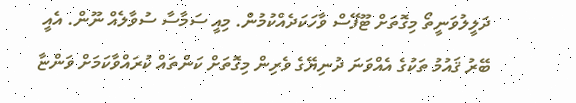ދަލީލުވަނީތޯ މިގޮތަށް ޓޫފޭސް ވާހަކަދެއްކުމުން. މިއީ ސަމާސާ ސުވާލެއް ނޫން. އެއީ ބޭރު ޤައުމު ތަކުގެ އެއްވަނަ ދުނިޔޭގެ ވެރިން މިގޮތަށް ކަންތައް ކުރައްވާކަމަށް ވަންޏާ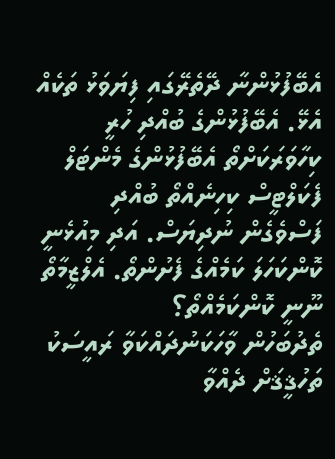އެބޭފުޅުންނާ ދޭތެރޭގައި ފިޔަވަޅު ތަކެއް އެޅޭ. އެބޭފުޅުންގެ ބުއްދި ހުރީ ކިހާވަރަކަށްތޯ އެބޭފުޅުންގެ މެންޓަލް ފެކަލްޓީސް ކިހިނެއްތޯ ބުއްދި ފަސްވެގެން ނުދިޔަސް. އަދި މިއުޅެނީ ކޮންކަހަލަ ކަމެއްގެ ފެށުންތޯ. އެލްޒީމާތޯ ނޫނީ ކޮންކަމެއްތޯ؟
ތެދުބަހުން ވާހަކަނުދައްކަވާ ރައީސަކު ތަހުޤީޤަށް ދެއްވާ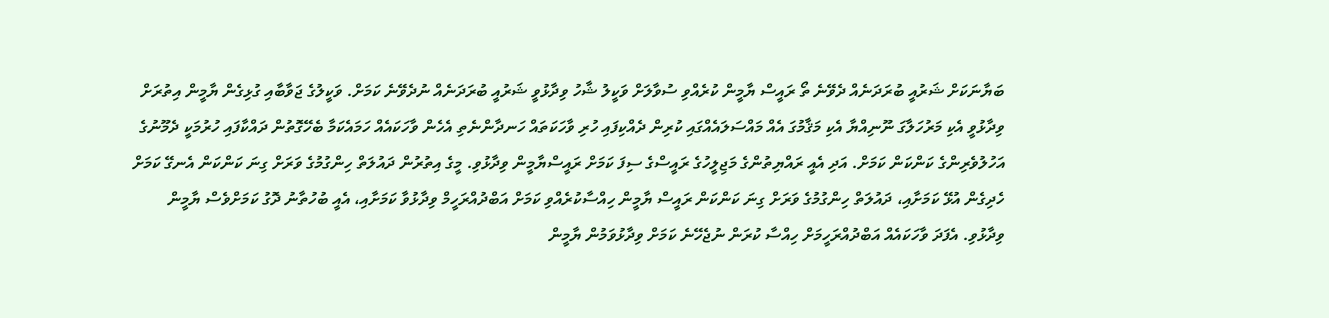ބަޔާނަކަށް ޝަރުއީ ބުރަދަނެއް ދެވޭނެ ތޯ ރައީސް ޔާމީން ކުރެއްވި ސުވާލަށް ވަކީލު ޝާހު ވިދާޅުވީ ޝަރުއީ ބުރަދަނެއް ނުދެވޭނެ ކަމަށް. ވަކީލުގެ ޖަވާބާއި ގުޅިގެން ޔާމީން އިތުރަށް ވިދާޅުވީ އެކި މަރުހަލާގަ ނޫނިއްޔާ އެކި މަޤާމުގަ އެއް މައްސަލައެއްގައި ކުރިން ދެއްކިފައި ހުރި ވާހަކަތައް ހަނދާންނެތި އެހެން ވާހަކައެއް ހަމައެކަމާ ބެހޭގޮތުން ދައްކާފައި ހުރުމަކީ ދެމޫނުގެ އަހުލުވެރިންގެ ކަންކަން ކަމަށް. އަދި އެއީ ރައްޔިތުންގެ މަޖިލީހުގެ ރައީސްގެ ސިފަ ކަމަށް ރައީސްޔާމީން ވިދާޅުވި. މީގެ އިތުރުން ދައުލަތް ހިންގުމުގެ ވަރަށް ގިނަ ކަންކަން އެނގޭ ކަމަށް ހެދިގެން އުޅޭ ކަމަށާއި، ދައުލަތް ހިންގުމުގެ ވަރަށް ގިނަ ކަންކަން ރައީސް ޔާމީން ހިއްސާކުރެއްވި ކަމަށް އަބްދުއްރަހީމް ވިދާޅުވާ ކަމަށާއި، އެއީ ބުހުތާނު ދޮގު ކަމަށްވެސް ޔާމީން ވިދާޅުވި. އެފަދަ ވާހަކައެއް އަބްދުއްރަހީމަށް ހިއްސާ ކުރަން ނުޖެހޭނެ ކަމަށް ވިދާޅުވަމުން ޔާމީން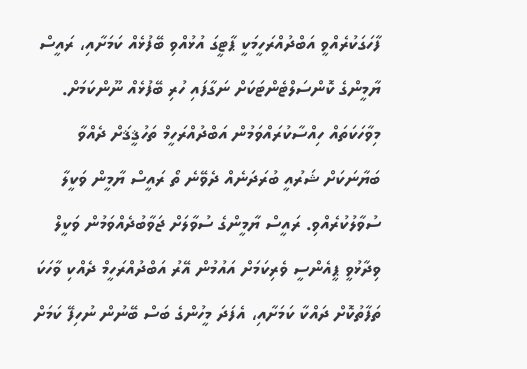ފާހަގަކުރެއްވީ އަބްދުއްރަހީމަކީ ޕާޓީގަ އުޅުއްވި ބޭފުޅެއް ކަމަށާއި، ރައީސް ޔާމީންގެ ކޮންސަލްޓެންޓަކަށް ނަގާފައި ހުރި ބޭފުޅެއް ނޫންކަމަށް. މިވާހަކަތައް ހިއްސާކުރައްވަމުން އަބްދުއްރަހީމް ތަހުޤީޤަށް ދެއްވާ ބަޔާނަކަށް ޝަރުއީ ބުރަދަނެއް ދެވޭނެ ތޯ ރައީސް ޔާމީން ވަކީލާ ސުވާލުކުރެއްވި. ރައީސް ޔާމީންގެ ސުވާލަށް ޖަވާބުދެއްވަމުން ވަކީލް ވިދާޅުވީ ޕީއެންސީ ވެރިކަމަށް އައުމުން އޭރު އަބްދުއްރަހީމް ދެއްކި ވާހަކަ ތަފާތުކޮށް ދައްކާ ކަމަށާއި، އެފަދަ މީހުންގެ ބަސް ބޭނުން ނުހިފޭ ކަމަށް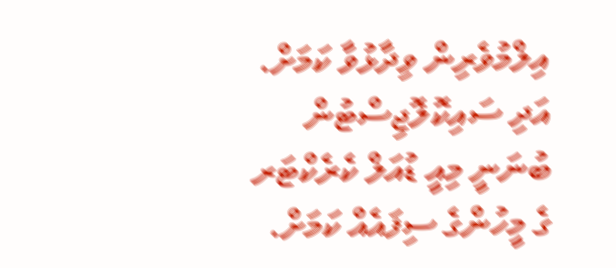އިލްމުވެރިން ވިދާޅުވާ ކަމަށް. އަދި ސައިކޮލޮޖިސްޓުން ބުނަނީ މިއީ ޑުއަލް ކެރެކްޓަރ ގެ މީހުންގެ ސިފައެއް ކަމަށް.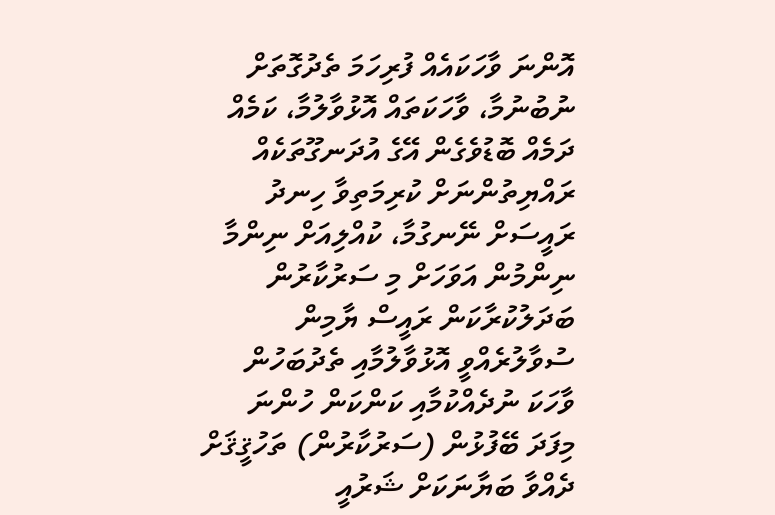އޮންނަ ވާހަކައެއް ފުރިހަމަ ތެދުގޮތަށް ނުބުނުމާ، ވާހަކަތައް އޮޅުވާލުމާ، ކަމެއް ދަމެއް ބޮޑުވެގެން އޭގެ އުދަނގޫތަކެއް ރައްޔިތުންނަށް ކުރިމަތިވާ ހިނދު ރައީސަށް ނޭނގުމާ، ކުއްލިއަށް ނިންމާ ނިންމުން އަވަހަށް މި ސަރުކާރުން ބަދަލުކުރާކަން ރައީސް ޔާމިން ސުވާލުރެއްވީ އޮޅުވާލުމާއި ތެދުބަހުން ވާހަކަ ނުދެއްކުމާއި ކަންކަން ހުންނަ މިފަދަ ބޭފުޅުން (ސަރުކާރުން) ތަހުޤީޤަށް ދެއްވާ ބަޔާނަކަށް ޝަރުއީ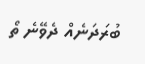ބުރަދަނެއް ދެވޭނެ ތޯ